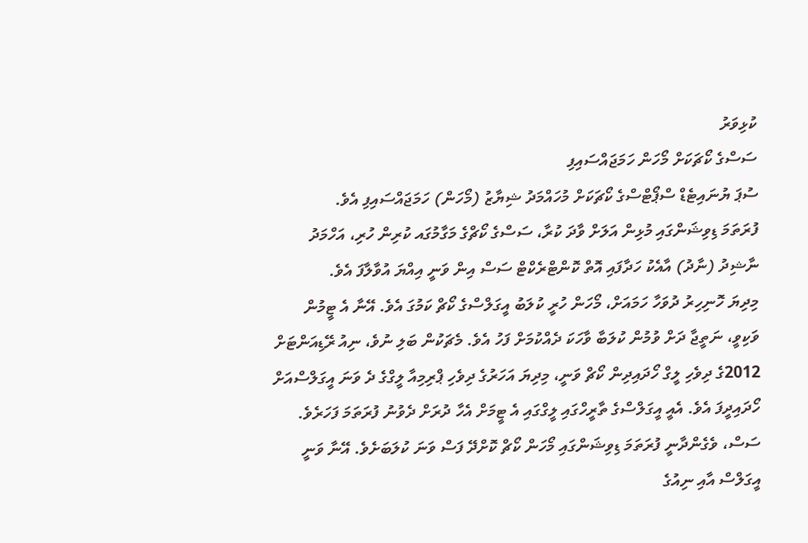ކުޅިވަރު
ސަސްގެ ކޯޗަކަށް މޯހަން ހަމަޖައްސައިފި
ސުޕަ ޔުނައިޓެޑް ސްޕޯޓްސްގެ ކޯޗަކަށް މުހައްމަދު ޝިޔާޒު (މޯހަން) ހަމަޖައްސައިފި އެވެ.
ފުރަތަމަ ޑިވިޝަންގައި މުޅިން އަލަށް ވާދަ ކުރާ، ސަސްގެ ކޯޗްގެ މަގާމުގައ ކުރިން ހުރި، އަހްމަދު ނާޝިދު (ނާދު) އާއެކު ހަދާފައި އޮތް ކޮންޓްރެކްޓް ސަސް އިން ވަނީ އިއްޔަ އުވާލާފަ އެވެ.
މިދިޔަ ހޮނިހިރު ދުވަހާ ހަމައަށް، މޯހަން ހުރީ ކުލަބު އީގަލްސްގެ ކޯޗް ކަމުގަ އެވެ. އޭނާ އެ ޓީމުން ވަކިވީ، ނަތީޖާ ދަށް ވުމުން ކުލަބާ ވާހަކަ ދެއްކުމަށް ފަހު އެވެ. މެޗަކުން ބަލި ނުވެ، ނިއު ރޭޑިއަންޓަށް 2012ގެ ދިވެހި ލީގް ހޯދައިދިން ކޯޗް ވަނީ، މިދިޔަ އަހަރުގެ ދިވެހި ޕްރިމިއާ ލީގްގެ ދެ ވަނަ އީގަލްސްއަށް ހޯދައިދީފަ އެވެ. އެއީ އީގަލްސްގެ ތާރީހްގައި ލީގްގައި އެ ޓީމަށް އެހާ ދުރަށް ދެވުނު ފުރަތަމަ ފަހަރެވެ.
ސަސް، ވެގެންދާނީ ފުރަތަމަ ޑިވިޝަންގައި މޯހަން ކޯޗް ކޮށްދޭ ފަސް ވަނަ ކުލަބަށެވެ. އޭނާ ވަނީ އީގަލްސް އާއި ނިއުގެ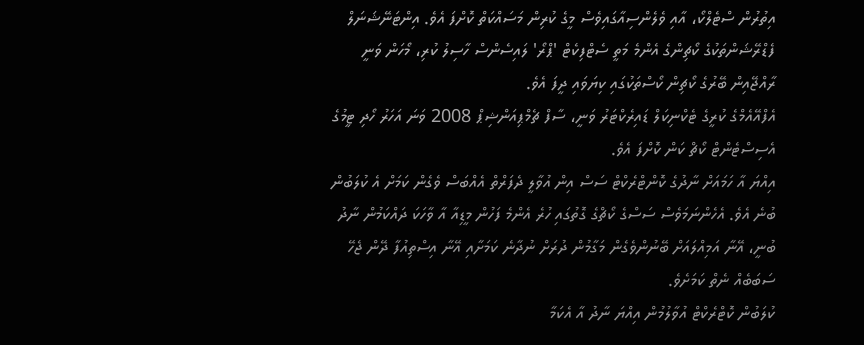އިތުރުން ސްޓެލްކޯ، އާއި ވެލެންސިއާގައިވެސް މީގެ ކުރިން މަސައްކަތް ކޮށްފަ އެވެ. އިންޓަނޭޝަނަލް ފެޑްރޭޝަންތަކުގެ ކޯޗިންގެ އެންމެ މަތީ ސެޓްފިކެޓް 'ޕްރޯ' ލައިސެންސް ހާސިލު ކުރި، މޯހަން ވަނީ ރާއްޖޭއިން ބޭރުގެ ކޯޗިން ކޯސްތަކުގައި ކިޔަވައި ދީފަ އެވެ.
އެފްއޭއެމްގެ ކުރީގެ ޓެކްނިކަލް ޑައިރެކްޓަރު ވަނީ، ސާފް ޗެމްޕިއަންޝިޕް 2008 ވަނަ އަހަރު ހޯދި ޓީމުގެ އެސިސްޓެންޓް ކޯޗް ކަން ކޮށްފަ އެވެ.
އިއްޔަ އާ ހަމައަށް ނާދުގެ ކޮންޓްރެކްޓް ސަސް އިން އުވާލީ ދެފަރްތް އެއްބަސް ވެގެން ކަމަށް އެ ކުލަބުން ބުނެ އެވެ. އެހެންނަމަވެސް ސަސްގެ ކޯޗްގެ ގޮތުގައި ހުރެ އެންމެ ފަހުން މީޑިއާ އާ ވާހަކަ ދައްކަމުން ނާދު ބުނީ، އޭނާ އަމިއްލައަށް ބޭނުންވެގެން މަގާމުން ދުރަށް ނުދާނެ ކަމަށާއި އޭނާ އިސްތިއުފާ ދޭން ޖެހޭ ސަބަބެއް ނެތް ކަމަށެވެ.
ކުލަބުން ކޮޓްރެކްޓް އުވާލުމުން އިއްޔަ ނާދު އާ އެކަމާ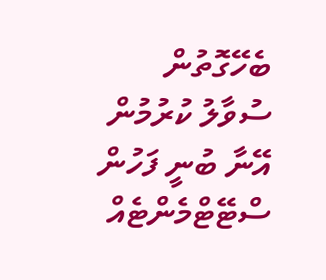ބެހޭގޮތުން ސުވާލު ކުރުމުން އޭނާ ބުނީ ފަހުން ސްޓޭޓްމެންޓެއް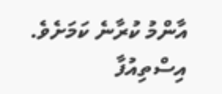އާންމު ކުރާނެ ކަމަށެވެ. އިސްތިއުފާ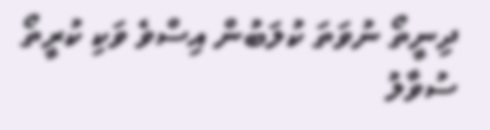ދިނީތޯ ނުވަތަ ކުލަބުން އިސްވެ ވަކި ކުރީތޯ ސުވާލު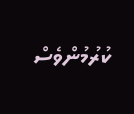ކުރުމުންވެސް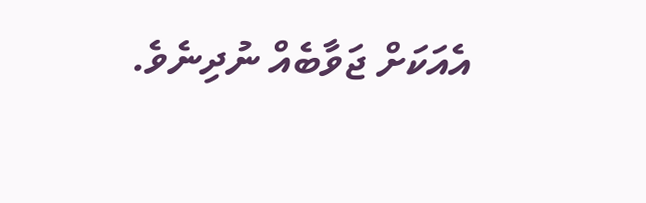އެއަކަށް ޖަވާބެއް ނުދިނެވެ.